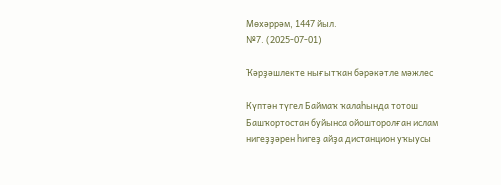Мөхәррәм, 1447 йыл.
№7. (2025-07-01)

Ҡәрҙәшлекте нығытҡан бәрәкәтле мәжлес

Күптән түгел Баймаҡ ҡалаһында тотош Башҡортостан буйынса ойошторолған ислам нигеҙҙәрен һигеҙ айҙа дистанцион уҡыусы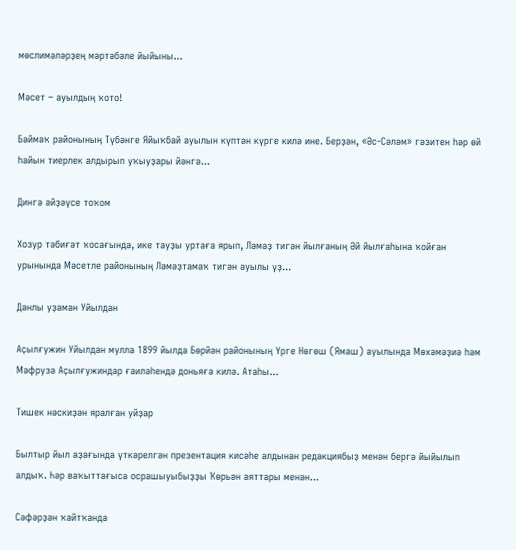мөслимәләрҙең мәртәбәле йыйыны...

Мәсет – ауылдың ҡото!

Баймаҡ районының Түбәнге Яйыҡбай ауылын күптән күрге килә ине. Берҙән, «Әс-Сәләм» гәзитен һәр өй һайын тиерлек алдырып уҡыуҙары йәнгә...

Дингә әйҙәүсе тоҡом

Хозур тәбиғәт ҡосағында, ике тауҙы уртаға ярып, Ләмәҙ тигән йылғаның Әй йылғаһына ҡойған урынында Мәсетле районының Ләмәҙтамаҡ тигән ауылы үҙ...

Данлы уҙаман Уйылдан

Аҫылғужин Уйылдан мулла 1899 йылда Бөрйән районының Үрге Нөгөш (Ямаш) ауылында Мөхәмәҙиә һәм Мәфрузә Аҫылғужиндар ғаиләһендә доньяға килә. Атаһы...

Тишек нәскиҙән яралған уйҙар

Былтыр йыл аҙағында үткәрелгән презентация кисәһе алдынан редакциябыҙ менән бергә йыйылып алдыҡ. Һәр ваҡыттағыса осрашыуыбыҙҙы Ҡөрьән аяттары менән...

Сәфәрҙән ҡайтҡанда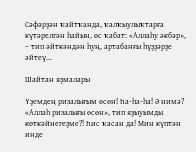Сәфәрҙән ҡайтҡанда, ҡалҡыулыҡтарға күтәрелгән һайын, өс ҡабат: «Аллаһу әкбәр», – тип әйткәндән һуң, артабанғы һүҙҙәрҙе әйтеү...

Шайтан яҙмалары

Үҙемдең ризалығым өсөн! Һа-һа-һа! Ә нимә? «Аллаһ ризалығы өсөн», тип яҙыуымды көткәйнегеҙме?! Һис ҡасан да! Мин күптән инде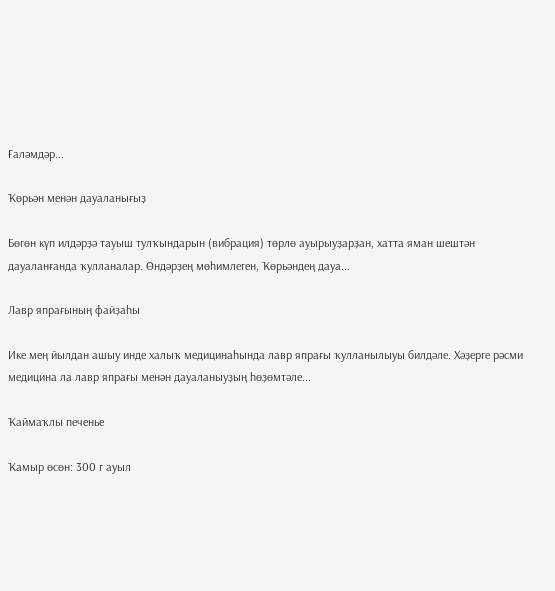Ғаләмдәр...

Ҡөрьән менән дауаланығыҙ

Бөгөн күп илдәрҙә тауыш тулҡындарын (вибрация) төрлө ауырыуҙарҙан, хатта яман шештән дауаланғанда ҡулланалар. Өндәрҙең мөһимлеген, Ҡөрьәндең дауа...

Лавр япрағының файҙаһы

Ике мең йылдан ашыу инде халыҡ медицинаһында лавр япрағы ҡулланылыуы билдәле. Хәҙерге рәсми медицина ла лавр япрағы менән дауаланыуҙың һөҙөмтәле...

Ҡаймаҡлы печенье

Ҡамыр өсөн: 300 г ауыл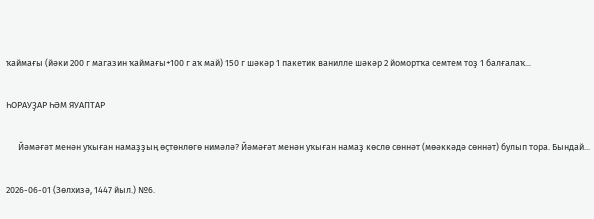ҡаймағы (йәки 200 г магазин ҡаймағы+100 г аҡ май) 150 г шәкәр 1 пакетик ванилле шәкәр 2 йомортҡа семтем тоҙ 1 балғалаҡ...

ҺОРАУҘАР ҺӘМ ЯУАПТАР

      Йәмәғәт менән уҡыған намаҙҙың өҫтөнлөгө нимәлә? Йәмәғәт менән уҡыған намаҙ көслө сөннәт (мөәккәдә сөннәт) булып тора. Бындай...

2026-06-01 (Зөлхизә, 1447 йыл.) №6.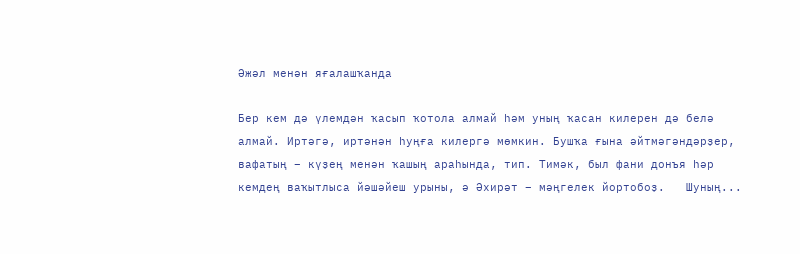Әжәл менән яғалашҡанда

Бер кем дә үлемдән ҡасып ҡотола алмай һәм уның ҡасан килерен дә белә алмай. Иртәгә, иртәнән һуңға килергә мөмкин. Бушҡа ғына әйтмәгәндәрҙер, вафатың − күҙең менән ҡашың араһында, тип. Тимәк, был фани донъя һәр кемдең ваҡытлыса йәшәйеш урыны, ә Әхирәт – мәңгелек йортобоҙ.   Шуның...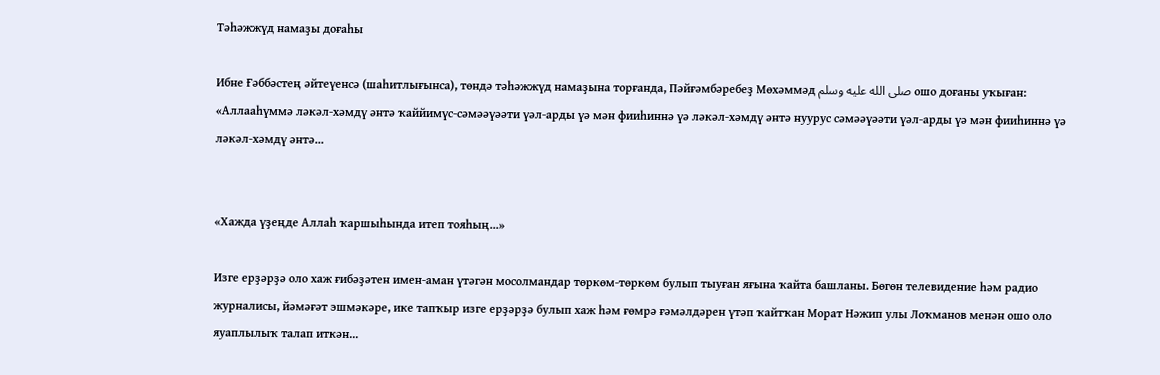Тәһәжжүд намаҙы доғаһы

Ибне Ғәббәстең әйтеүенсә (шаһитлығынса), төндә тәһәжжүд намаҙына торғанда, Пәйғәмбәребеҙ Мөхәммәд صلى الله عليه وسلم ошо доғаны уҡыған: «Аллааһүммә ләкәл-хәмдү әнтә ҡаййимүс-сәмәәүәәти үәл-арды үә мән фииһиннә үә ләкәл-хәмдү әнтә нуурус сәмәәүәәти үәл-арды үә мән фииһиннә үә ләкәл-хәмдү әнтә...


«Хажда үҙеңде Аллаһ ҡаршыһында итеп тояһың...»

Изге ерҙәрҙә оло хаж ғибәҙәтен имен-аман үтәгән мосолмандар төркөм-төркөм булып тыуған яғына ҡайта башланы. Бөгөн телевидение һәм радио журналисы, йәмәғәт эшмәкәре, ике тапҡыр изге ерҙәрҙә булып хаж һәм ғөмрә ғәмәлдәрен үтәп ҡайтҡан Морат Нәжип улы Лоҡманов менән ошо оло яуаплылыҡ талап иткән...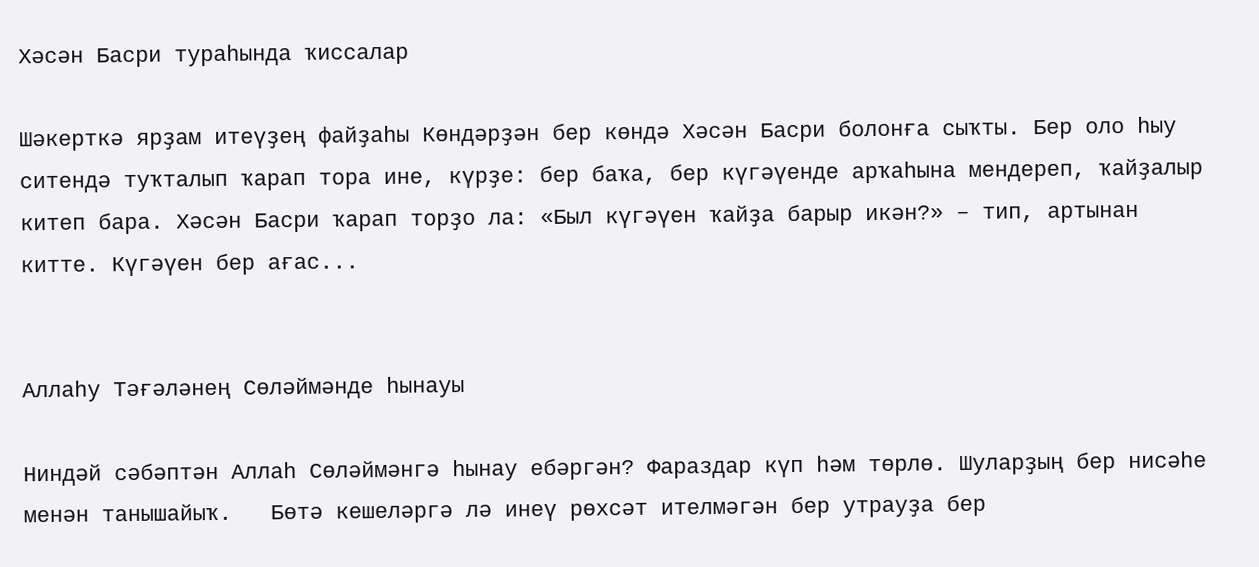Хәсән Басри тураһында ҡиссалар

Шәкерткә ярҙам итеүҙең файҙаһы Көндәрҙән бер көндә Хәсән Басри болонға сыҡты. Бер оло һыу ситендә туҡталып ҡарап тора ине, күрҙе: бер баҡа, бер күгәүенде арҡаһына мендереп, ҡайҙалыр китеп бара. Хәсән Басри ҡарап торҙо ла: «Был күгәүен ҡайҙа барыр икән?» – тип, артынан китте. Күгәүен бер ағас...


Аллаһу Тәғәләнең Сөләймәнде һынауы

Ниндәй сәбәптән Аллаһ Сөләймәнгә һынау ебәргән? Фараздар күп һәм төрлө. Шуларҙың бер нисәһе менән танышайыҡ.   Бөтә кешеләргә лә инеү рөхсәт ителмәгән бер утрауҙа бер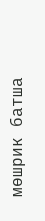мөшрик батша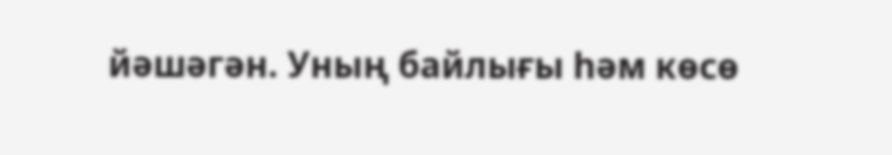йәшәгән. Уның байлығы һәм көсө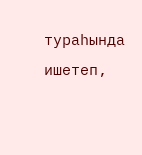тураһында ишетеп,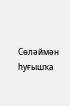Сөләймән һуғышҡа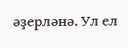әҙерләнә. Ул ел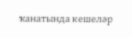ҡанатында кешеләр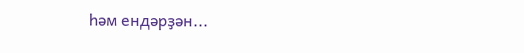һәм ендәрҙән...